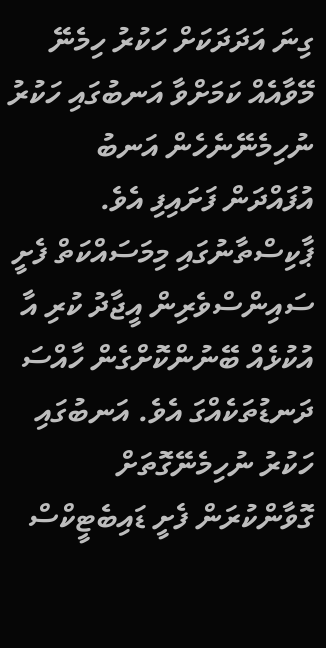ގިނަ އަދަދަކަށް ހަކުރު ހިމެނޭ މޭވާއެއް ކަމަށްވާ އަނބުގައި ހަކުރު ނުހިމެނޭނެހެން އަނބު އުފައްދަން ފަށައިފި އެވެ.
ޕާކިސްތާނުގައި މިމަސައްކަތް ފެށީ ސައިންސްވެރިން އީޖާދު ކުރި އާ އުކުޅެއް ބޭނުންކޮށްގެން ހާއްސަ ދަނޑުތަކެއްގަ އެވެ. އަނބުގައި ހަކުރު ނުހިމެނޭގޮތަށް ގޮވާންކުރަން ފެށީ ޑައިބެޓީކްސް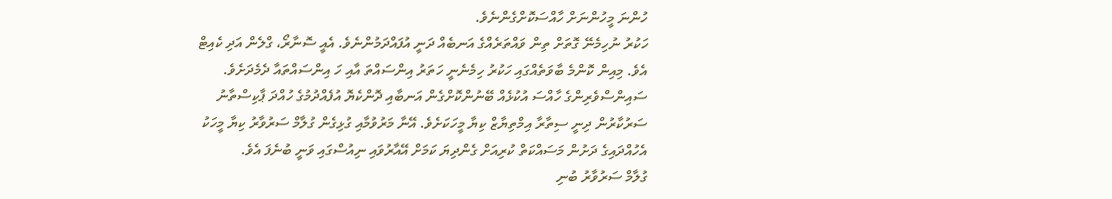ހުންނަ މީހުންނަށް ހާއްސަކޮށްގެންނެވެ.
ހަކުރު ނުހިމެނޭ ގޮތަށް ތިން ވައްތަރެއްގެ އަނބެއް ދަނީ އުފައްދަމުންނެވެ. އެއީ ސޮނާރޯ، ގްލެން އަދި ކެއިޓް އެވެ. މިއިން ކޮންމެ ބާވަތެއްގައި ހަކުރު ހިމެނެނީ ހަތަރު އިންސައްތަ އާއި ހަ އިންސައްތައާ ދެމެދަށެވެ.
ސައިންސްވެރިންގެ ހާއްސަ އުކުޅެއް ބޭނުންކޮށްގެން އަނބާއި ދޮންކެޔޮ އުފެއްދުމުގެ ހުއްދަ ޕާކިސްތާނު ސަރުކާރުން ދިނީ ސިތާރާ އިމްތިޔާޒް ކިޔާ މީހަކަށެވެ. އޭނާ މަރުވުމާއި ގުޅިގެން ގުލާމް ސަރުވާރު ކިޔާ މީހަކު އެހުއްދައިގެ ދަށުން މަސައްކަތް ކުރިއަށް ގެންދިޔަ ކަމަށް އޭއާރުވައި ނިއުސްގައި ވަނީ ބުނެފަ އެވެ.
ގުލާމް ސަރުވާރު ބުނި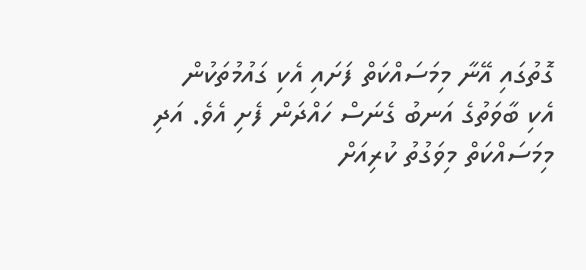ގޮތުގައި އޭނާ މިމަސައްކަތް ފަށައި އެކި ގައުމުތަކުން އެކި ބާވަތުގެ އަނބު ގެނަސް ހައްދަން ފެށި އެވެ. އަދި މިމަސައްކަތް މިވަގުތު ކުރިއަށް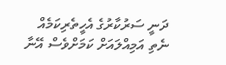ދަނީ ސަރުކާރުގެ އެހީތެރިކަމެއް ނެތި އަމިއްލައަށް ކަމަށްވެސް އޭނާ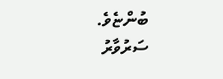ބުންޏެވެ.
ސަރުވާރު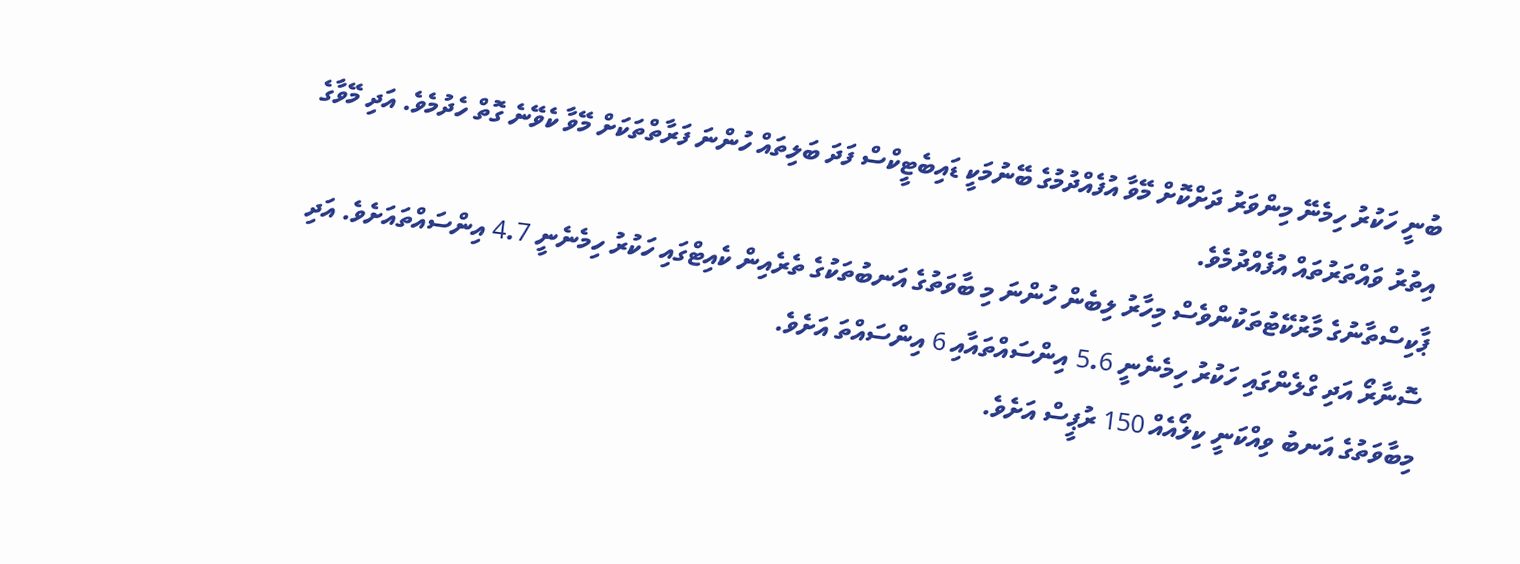ބުނީ ހަކުރު ހިމެނޭ މިންވަރު ދަށްކޮށް މޭވާ އުފެއްދުމުގެ ބޭނުމަކީ ޑައިބެޓީކްސް ފަދަ ބަލިތައް ހުންނަ ފަރާތްތަކަށް މޭވާ ކެވޭނެ ގޮތް ހެދުމެވެ. އަދި މޭވާގެ އިތުރު ވައްތަރުތައް އުފެއްދުމެވެ.
ޕާކިސްތާނުގެ މާރުކޭޓުތަކުންވެސް މިހާރު ލިބެން ހުންނަ މި ބާވަތުގެ އަނބުތަކުގެ ތެރެއިން ކެއިޓްގައި ހަކުރު ހިމެނެނީ 4.7 އިންސައްތައަށެވެ. އަދި ސޮނާރޯ އަދި ގްލެންގައި ހަކުރު ހިމެނެނީ 5.6 އިންސައްތައާއި 6 އިންސައްތަ އަށެވެ.
މިބާވަތުގެ އަނބު ވިއްކަނީ ކިލޯއެއް 150 ރުޕީސް އަށެވެ.